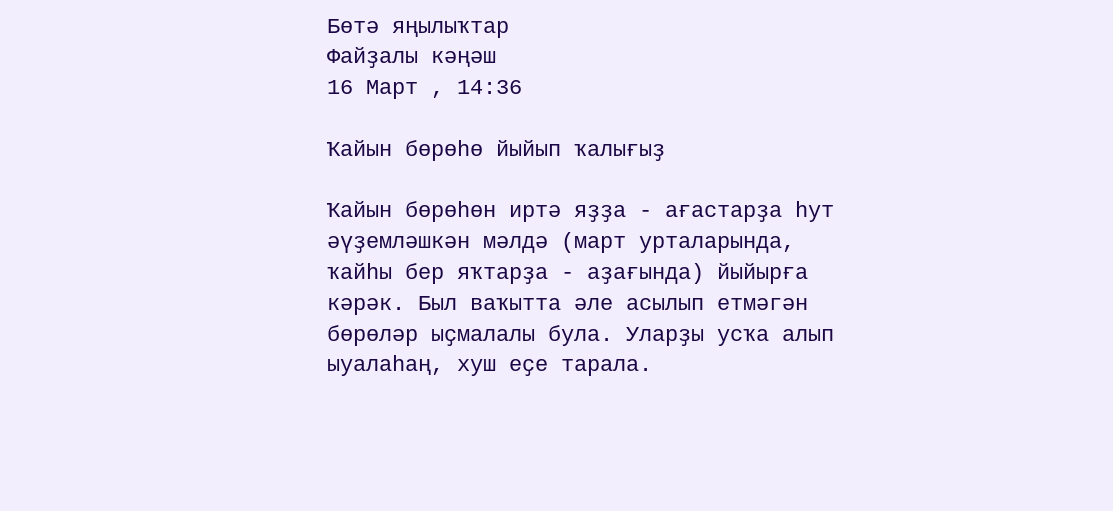Бөтә яңылыҡтар
Файҙалы кәңәш
16 Март , 14:36

Ҡайын бөрөһө йыйып ҡалығыҙ

Ҡайын бөрөһөн иртә яҙҙа - ағастарҙа һут әүҙемләшкән мәлдә (март урталарында, ҡайһы бер яҡтарҙа - аҙағында) йыйырға кәрәк. Был ваҡытта әле асылып етмәгән бөрөләр ыҫмалалы була. Уларҙы усҡа алып ыуалаһаң, хуш еҫе тарала.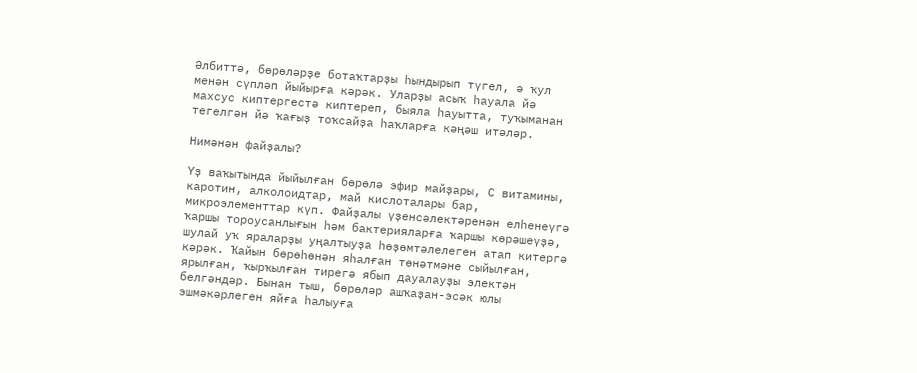Әлбиттә, бөрөләрҙе ботаҡтарҙы һындырып түгел, ә ҡул менән сүпләп йыйырға кәрәк. Уларҙы асыҡ һауала йә махсус киптергестә киптереп, быяла һауытта, туҡыманан тегелгән йә ҡағыҙ тоҡсайҙа һаҡларға кәңәш итәләр.

Нимәнән файҙалы?

Үҙ ваҡытында йыйылған бөрөлә эфир майҙары, С витамины, каротин, алколоидтар, май кислоталары бар, микроэлементтар күп. Файҙалы үҙенсәлектәренән елһенеүгә ҡаршы тороусанлығын һәм бактерияларға ҡаршы көрәшеүҙә, шулай уҡ яраларҙы уңалтыуҙа һөҙөмтәлелеген атап китергә кәрәк. Ҡайын бөрөһөнән яһалған төнәтмәне сыйылған, ярылған, ҡырҡылған тирегә ябып дауалауҙы электән белгәндәр. Бынан тыш, бөрөләр ашҡаҙан-эсәк юлы эшмәкәрлеген яйға һалыуға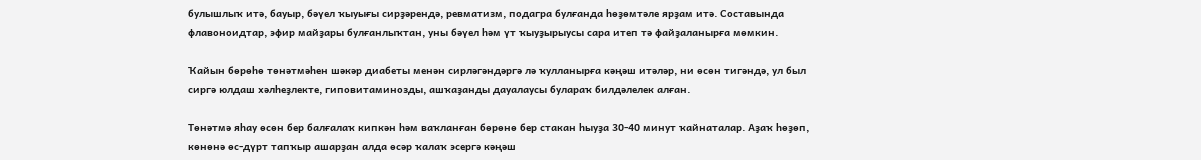булышлыҡ итә, бауыр, бәүел ҡыуығы сирҙәрендә, ревматизм, подагра булғанда һөҙөмтәле ярҙам итә. Составында флавоноидтар, эфир майҙары булғанлыҡтан, уны бәүел һәм үт ҡыуҙырыусы сара итеп тә файҙаланырға мөмкин.

Ҡайын бөрөһө төнәтмәһен шәкәр диабеты менән сирләгәндәргә лә ҡулланырға кәңәш итәләр, ни өсөн тигәндә, ул был сиргә юлдаш хәлһеҙлекте, гиповитаминозды, ашҡаҙанды дауалаусы булараҡ билдәлелек алған.

Төнәтмә яһау өсөн бер балғалаҡ кипкән һәм ваҡланған бөрөнө бер стакан һыуҙа 30-40 минут ҡайнаталар. Аҙаҡ һөҙөп, көнөнә өс-дүрт тапҡыр ашарҙан алда өсәр ҡалаҡ эсергә кәңәш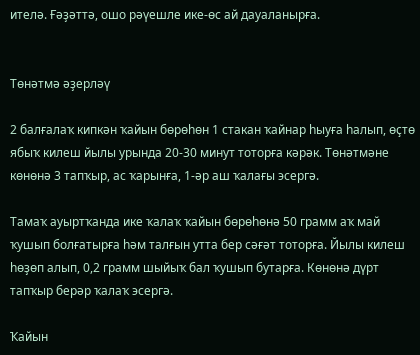ителә. Ғәҙәттә, ошо рәүешле ике-өс ай дауаланырға.


Төнәтмә әҙерләү

2 балғалаҡ кипкән ҡайын бөрөһөн 1 стакан ҡайнар һыуға һалып, өҫтө ябыҡ килеш йылы урында 20-30 минут тоторға кәрәк. Төнәтмәне көнөнә 3 тапҡыр, ас ҡарынға, 1-әр аш ҡалағы эсергә.

Тамаҡ ауыртҡанда ике ҡалаҡ ҡайын бөрөһөнә 50 грамм аҡ май ҡушып болғатырға һәм талғын утта бер сәғәт тоторға. Йылы килеш һөҙөп алып, 0,2 грамм шыйыҡ бал ҡушып бутарға. Көнөнә дүрт тапҡыр берәр ҡалаҡ эсергә.

Ҡайын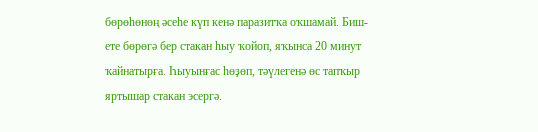бөрөһөнөң әсеһе күп кенә паразитҡа оҡшамай. Биш-ете бөрөгә бер стакан һыу ҡойоп, яҡынса 20 минут ҡайнатырға. Һыуынғас һөҙөп, тәүлегенә өс тапҡыр яртышар стакан эсергә.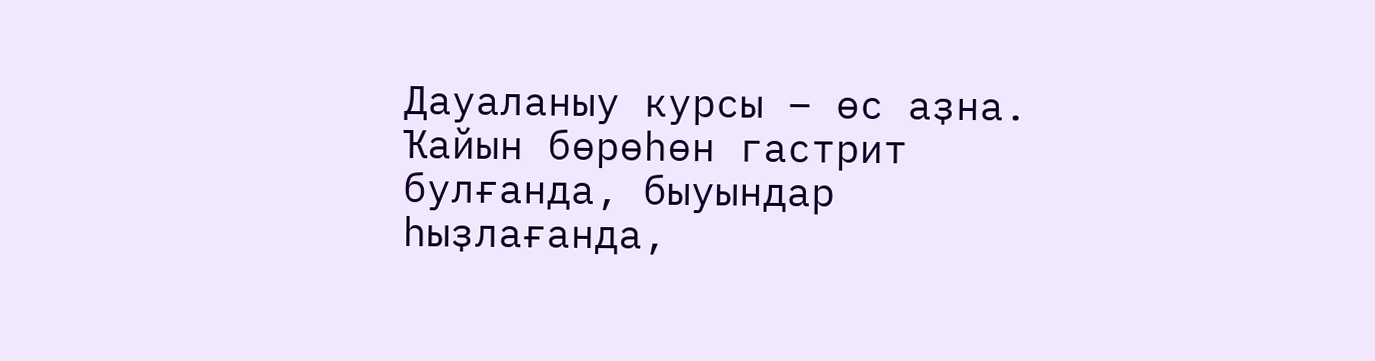Дауаланыу курсы – өс аҙна. Ҡайын бөрөһөн гастрит булғанда, быуындар һыҙлағанда,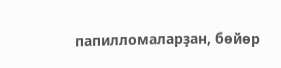папилломаларҙан, бөйөр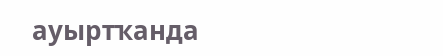ауыртҡанда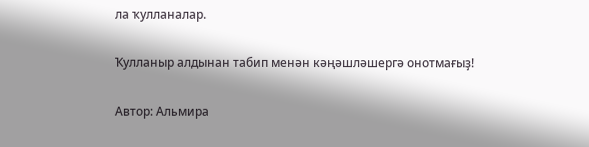ла ҡулланалар.

Ҡулланыр алдынан табип менән кәңәшләшергә онотмағыҙ!

Автор: Альмира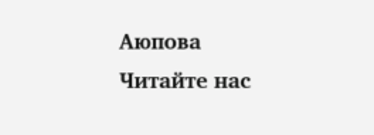Аюпова
Читайте нас